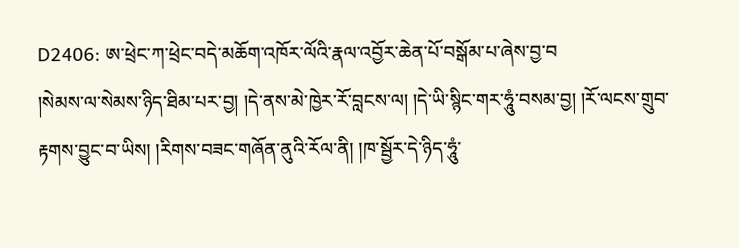D2406: ཨ་ཕྲེང་ཀ་ཕྲེང་བདེ་མཆོག་འཁོར་ལོའི་རྣལ་འབྱོར་ཆེན་པོ་བསྒོམ་པ་ཞེས་བྱ་བ
།སེམས་ལ་སེམས་ཉིད་ཐིམ་པར་བྱ། །དེ་ནས་མེ་ཁྱེར་རོ་བླངས་ལ། །དེ་ཡི་སྙིང་གར་ཧཱུཾ་བསམ་བྱ། །རོ་ལངས་གྲུབ་རྟགས་བྱུང་བ་ཡིས། །རིགས་བཟང་གཞོན་ནུའི་རོལ་ནི། །ཁ་སྦྱོར་དེ་ཉིད་ཧཱུཾ་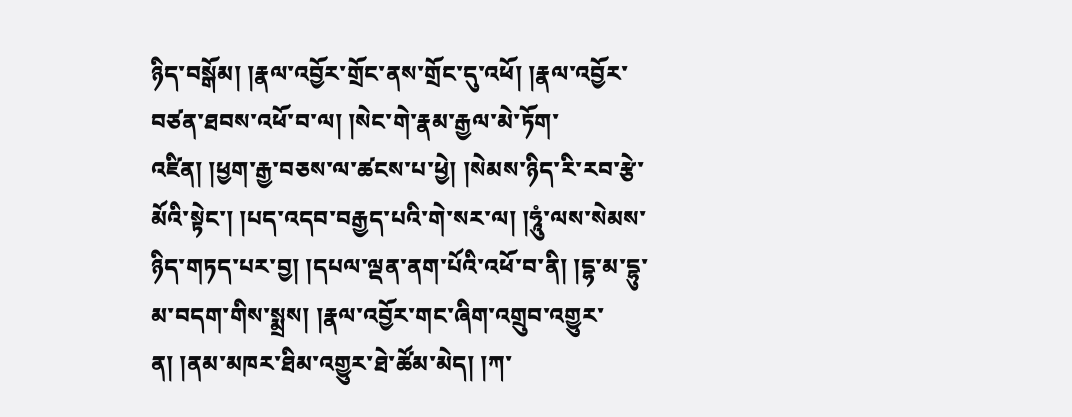ཉིད་བསྒོམ། །རྣལ་འབྱོར་གྲོང་ནས་གྲོང་དུ་འཕོ། །རྣལ་འབྱོར་བཙན་ཐབས་འཕོ་བ་ལ། །སེང་གེ་རྣམ་རྒྱལ་མེ་ཏོག་འཛིན། །ཕྱག་རྒྱ་བཅས་ལ་ཚངས་པ་ཕྱེ། །སེམས་ཉིད་རི་རབ་རྩེ་མོའི་སྟེང་། །པད་འདབ་བརྒྱད་པའི་གེ་སར་ལ། །ཧཱུཾ་ལས་སེམས་ཉིད་གཏད་པར་བྱ། །དཔལ་ལྡན་ནག་པོའི་འཕོ་བ་ནི། །དྷ་མ་དྷུ་མ་བདག་གིས་སྨྲས། །རྣལ་འབྱོར་གང་ཞིག་འགྲུབ་འགྱུར་ན། །ནམ་མཁར་ཐིམ་འགྱུར་ཐེ་ཚོམ་མེད། །ཀ་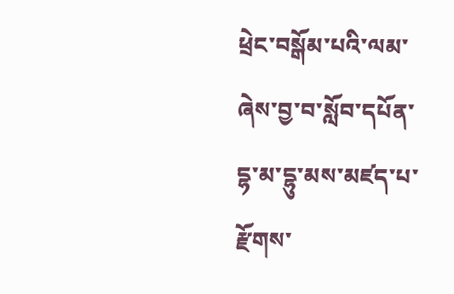ཕྲེང་བསྒོམ་པའི་ལམ་ཞེས་བྱ་བ་སློབ་དཔོན་དྷ་མ་དྷུ་མས་མཛད་པ་རྫོགས་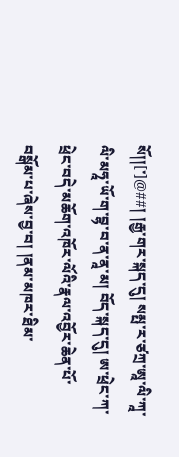སོ།།[་]@##། །རྒྱ་གར་སྐད་དུ། སམྤ་ར་ཙཀྲ་ཨཱ་ལི་ཀཱ་ལི་མཧཱ་ཡོ་ག་བྷ་བ་ན་ནཱ་མ། བོད་སྐད་དུ། ཨ་ཕྲེང་ཀ་ཕྲེང་བདེ་མཆོག་འཁོར་ལོའི་རྣལ་འབྱོར་ཆེན་པོ་བསྒོམ་པ་ཞེས་བྱ་བ། །ནམ་མཁར་ཐིམ་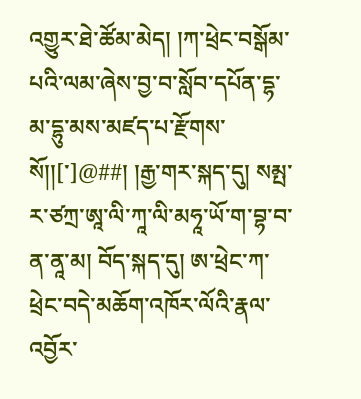འགྱུར་ཐེ་ཚོམ་མེད། །ཀ་ཕྲེང་བསྒོམ་པའི་ལམ་ཞེས་བྱ་བ་སློབ་དཔོན་དྷ་མ་དྷུ་མས་མཛད་པ་རྫོགས་སོ།།[་]@##། །རྒྱ་གར་སྐད་དུ། སམྤ་ར་ཙཀྲ་ཨཱ་ལི་ཀཱ་ལི་མཧཱ་ཡོ་ག་བྷ་བ་ན་ནཱ་མ། བོད་སྐད་དུ། ཨ་ཕྲེང་ཀ་ཕྲེང་བདེ་མཆོག་འཁོར་ལོའི་རྣལ་འབྱོར་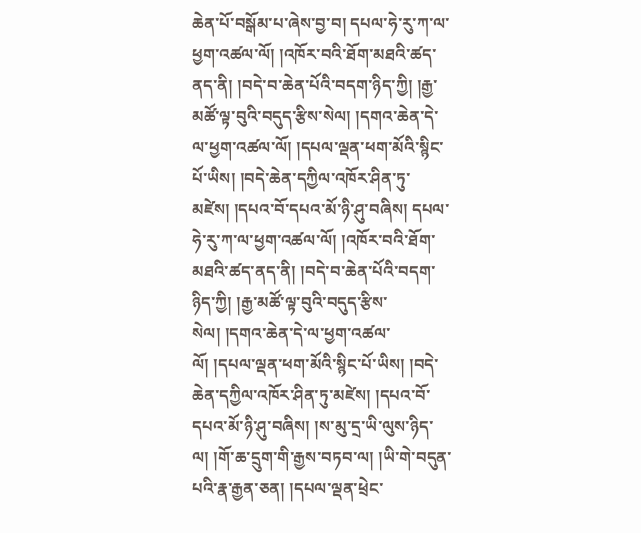ཆེན་པོ་བསྒོམ་པ་ཞེས་བྱ་བ། དཔལ་ཧེ་རུ་ཀ་ལ་ཕྱག་འཚལ་ལོ། །འཁོར་བའི་ཐོག་མཐའི་ཚད་ནད་ནི། །བདེ་བ་ཆེན་པོའི་བདག་ཉིད་ཀྱི། །རྒྱ་མཚོ་ལྟ་བུའི་བདུད་རྩིས་སེལ། །དགའ་ཆེན་དེ་ལ་ཕྱག་འཚལ་ལོ། །དཔལ་ལྡན་ཕག་མོའི་སྙིང་པོ་ཡིས། །བདེ་ཆེན་དཀྱིལ་འཁོར་ཤིན་ཏུ་མཛེས། །དཔའ་བོ་དཔའ་མོ་ཉི་ཤུ་བཞིས། དཔལ་ཧེ་རུ་ཀ་ལ་ཕྱག་འཚལ་ལོ། །འཁོར་བའི་ཐོག་མཐའི་ཚད་ནད་ནི། །བདེ་བ་ཆེན་པོའི་བདག་ཉིད་ཀྱི། །རྒྱ་མཚོ་ལྟ་བུའི་བདུད་རྩིས་སེལ། །དགའ་ཆེན་དེ་ལ་ཕྱག་འཚལ་ལོ། །དཔལ་ལྡན་ཕག་མོའི་སྙིང་པོ་ཡིས། །བདེ་ཆེན་དཀྱིལ་འཁོར་ཤིན་ཏུ་མཛེས། །དཔའ་བོ་དཔའ་མོ་ཉི་ཤུ་བཞིས། །ས་མུ་དྲ་ཡི་ལུས་ཉིད་ལ། །གོ་ཆ་དྲུག་གི་རྒྱས་བཏབ་ལ། །ཡི་གེ་བདུན་པའི་རྣ་རྒྱན་ཅན། །དཔལ་ལྡན་ཕྲེང་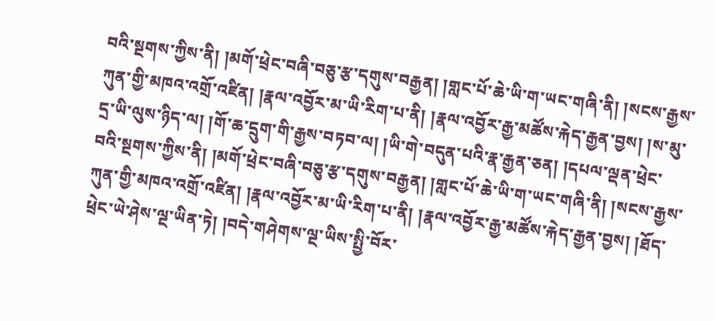བའི་སྔགས་ཀྱིས་ནི། །མགོ་ཕྲེང་བཞི་བཅུ་རྩ་དགུས་བརྒྱན། །གླང་པོ་ཆེ་ཡི་ག་ཡང་གཞི་ནི། །སངས་རྒྱས་ཀུན་གྱི་མཁའ་འགྲོ་འཛིན། །རྣལ་འབྱོར་མ་ཡི་རིག་པ་ནི། །རྣལ་འབྱོར་རྒྱ་མཚོས་རྐེད་རྒྱན་བྱས། །ས་མུ་དྲ་ཡི་ལུས་ཉིད་ལ། །གོ་ཆ་དྲུག་གི་རྒྱས་བཏབ་ལ། །ཡི་གེ་བདུན་པའི་རྣ་རྒྱན་ཅན། །དཔལ་ལྡན་ཕྲེང་བའི་སྔགས་ཀྱིས་ནི། །མགོ་ཕྲེང་བཞི་བཅུ་རྩ་དགུས་བརྒྱན། །གླང་པོ་ཆེ་ཡི་ག་ཡང་གཞི་ནི། །སངས་རྒྱས་ཀུན་གྱི་མཁའ་འགྲོ་འཛིན། །རྣལ་འབྱོར་མ་ཡི་རིག་པ་ནི། །རྣལ་འབྱོར་རྒྱ་མཚོས་རྐེད་རྒྱན་བྱས། །ཐོད་ཕྲེང་ཡེ་ཤེས་ལྔ་ཡིན་ཏེ། །བདེ་གཤེགས་ལྔ་ཡིས་སྤྱི་བོར་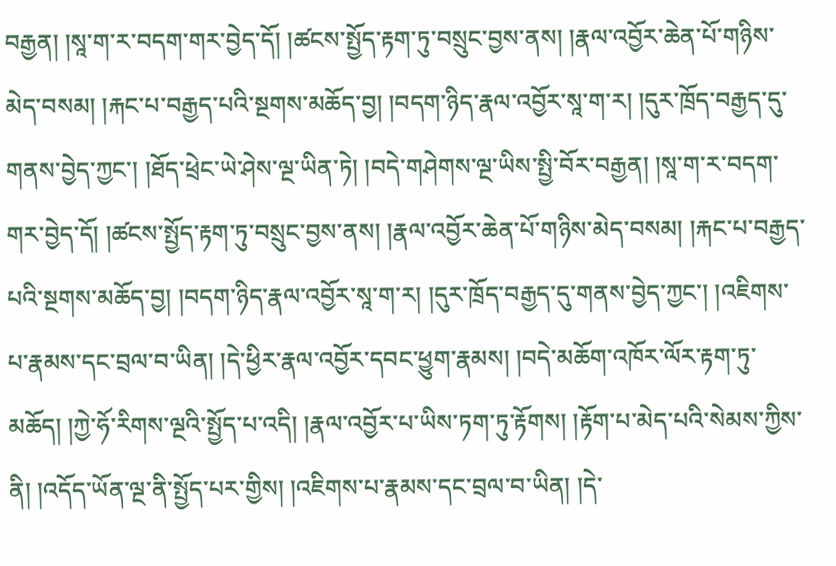བརྒྱན། །སཱ་ག་ར་བདག་གར་བྱེད་དོ། །ཚངས་སྤྱོད་རྟག་ཏུ་བསྲུང་བྱས་ནས། །རྣལ་འབྱོར་ཆེན་པོ་གཉིས་མེད་བསམ། །རྐང་པ་བརྒྱད་པའི་སྔགས་མཆོད་བྱ། །བདག་ཉིད་རྣལ་འབྱོར་སཱ་ག་ར། །དུར་ཁྲོད་བརྒྱད་དུ་གནས་བྱེད་ཀྱང་། །ཐོད་ཕྲེང་ཡེ་ཤེས་ལྔ་ཡིན་ཏེ། །བདེ་གཤེགས་ལྔ་ཡིས་སྤྱི་བོར་བརྒྱན། །སཱ་ག་ར་བདག་གར་བྱེད་དོ། །ཚངས་སྤྱོད་རྟག་ཏུ་བསྲུང་བྱས་ནས། །རྣལ་འབྱོར་ཆེན་པོ་གཉིས་མེད་བསམ། །རྐང་པ་བརྒྱད་པའི་སྔགས་མཆོད་བྱ། །བདག་ཉིད་རྣལ་འབྱོར་སཱ་ག་ར། །དུར་ཁྲོད་བརྒྱད་དུ་གནས་བྱེད་ཀྱང་། །འཇིགས་པ་རྣམས་དང་བྲལ་བ་ཡིན། །དེ་ཕྱིར་རྣལ་འབྱོར་དབང་ཕྱུག་རྣམས། །བདེ་མཆོག་འཁོར་ལོར་རྟག་ཏུ་མཆོད། །ཀྱེ་ཧོ་རིགས་ལྔའི་སྤྱོད་པ་འདི། །རྣལ་འབྱོར་པ་ཡིས་ཏག་ཏུ་རྟོགས། །རྟོག་པ་མེད་པའི་སེམས་ཀྱིས་ནི། །འདོད་ཡོན་ལྔ་ནི་སྤྱོད་པར་གྱིས། །འཇིགས་པ་རྣམས་དང་བྲལ་བ་ཡིན། །དེ་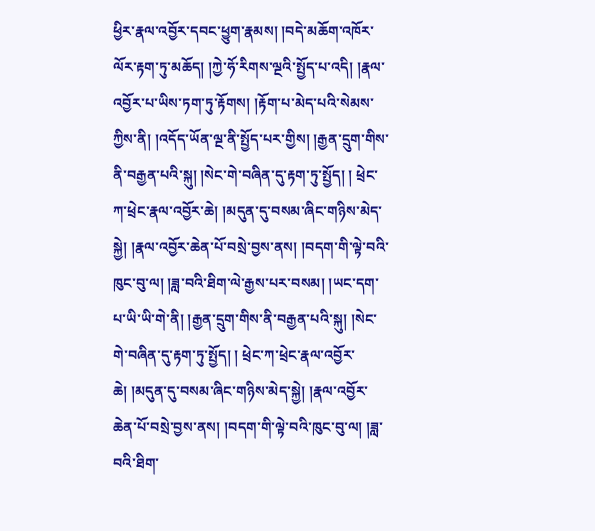ཕྱིར་རྣལ་འབྱོར་དབང་ཕྱུག་རྣམས། །བདེ་མཆོག་འཁོར་ལོར་རྟག་ཏུ་མཆོད། །ཀྱེ་ཧོ་རིགས་ལྔའི་སྤྱོད་པ་འདི། །རྣལ་འབྱོར་པ་ཡིས་ཏག་ཏུ་རྟོགས། །རྟོག་པ་མེད་པའི་སེམས་ཀྱིས་ནི། །འདོད་ཡོན་ལྔ་ནི་སྤྱོད་པར་གྱིས། །རྒྱན་དྲུག་གིས་ནི་བརྒྱན་པའི་སྐུ། །སེང་གེ་བཞིན་དུ་རྟག་ཏུ་སྤྱོད། ། ཕྲེང་ཀ་ཕྲེང་རྣལ་འབྱོར་ཆེ། །མདུན་དུ་བསམ་ཞིང་གཉིས་མེད་སྐྱེ། །རྣལ་འབྱོར་ཆེན་པོ་བསྲེ་བྱས་ནས། །བདག་གི་ལྟེ་བའི་ཁུང་བུ་ལ། །ཟླ་བའི་ཐིག་ལེ་རྒྱས་པར་བསམ། །ཡང་དག་པ་ཡི་ཡི་གེ་ནི། །རྒྱན་དྲུག་གིས་ནི་བརྒྱན་པའི་སྐུ། །སེང་གེ་བཞིན་དུ་རྟག་ཏུ་སྤྱོད། ། ཕྲེང་ཀ་ཕྲེང་རྣལ་འབྱོར་ཆེ། །མདུན་དུ་བསམ་ཞིང་གཉིས་མེད་སྐྱེ། །རྣལ་འབྱོར་ཆེན་པོ་བསྲེ་བྱས་ནས། །བདག་གི་ལྟེ་བའི་ཁུང་བུ་ལ། །ཟླ་བའི་ཐིག་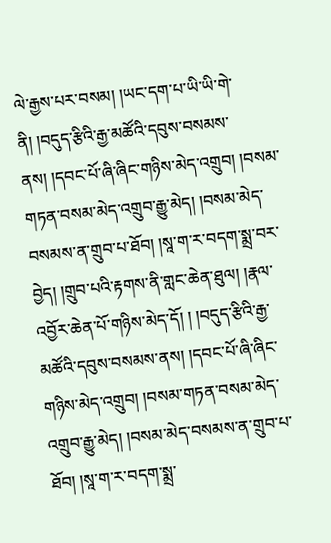ལེ་རྒྱས་པར་བསམ། །ཡང་དག་པ་ཡི་ཡི་གེ་ནི། །བདུད་རྩིའི་རྒྱ་མཚོའི་དབུས་བསམས་ནས། །དབང་པོ་ཞི་ཞིང་གཉིས་མེད་འགྲུབ། །བསམ་གཏན་བསམ་མེད་འགྲུབ་རྒྱུ་མེད། །བསམ་མེད་བསམས་ན་གྲུབ་པ་ཐོབ། །སཱ་ག་ར་བདག་སྨྲ་བར་བྱེད། །གྲུབ་པའི་རྟགས་ནི་གླང་ཆེན་ཐུལ། །རྣལ་འབྱོར་ཆེན་པོ་གཉིས་མེད་དོ། ། །བདུད་རྩིའི་རྒྱ་མཚོའི་དབུས་བསམས་ནས། །དབང་པོ་ཞི་ཞིང་གཉིས་མེད་འགྲུབ། །བསམ་གཏན་བསམ་མེད་འགྲུབ་རྒྱུ་མེད། །བསམ་མེད་བསམས་ན་གྲུབ་པ་ཐོབ། །སཱ་ག་ར་བདག་སྨྲ་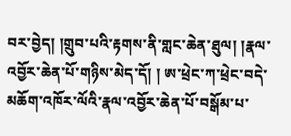བར་བྱེད། །གྲུབ་པའི་རྟགས་ནི་གླང་ཆེན་ཐུལ། །རྣལ་འབྱོར་ཆེན་པོ་གཉིས་མེད་དོ། ། ཨ་ཕྲེང་ཀ་ཕྲེང་བདེ་མཆོག་འཁོར་ལོའི་རྣལ་འབྱོར་ཆེན་པོ་བསྒོམ་པ་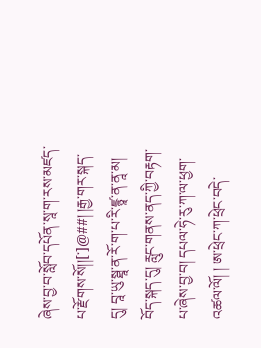ཞེས་བྱ་བ་སློབ་དཔོན་སཱ་ག་རས་མཛད་པ་རྫོགས་སོ།།[་]@##། །རྒྱ་གར་སྐད་དུ། བཱ་ཡུ་སྠཱ་ན་རོ་ག་པ་རི་ཛྙཱ་ན་ནཱ་མ། བོད་སྐད་དུ། རླུང་གནས་ནད་ཀྱི་བརྟག་པ་ཞེས་བྱ་བ། དཔལ་ཧེ་རུ་ཀ་ལ་ཕྱག་འཚལ་ལོ། ། ཨ་ཕྲེང་ཀ་ཕྲེང་བདེ་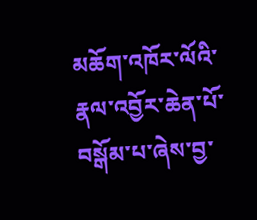མཆོག་འཁོར་ལོའི་རྣལ་འབྱོར་ཆེན་པོ་བསྒོམ་པ་ཞེས་བྱ་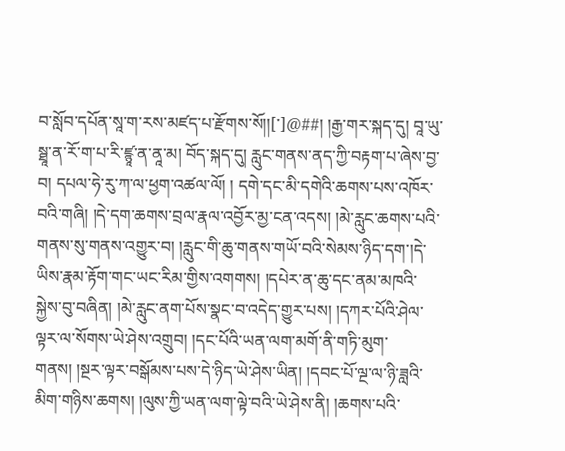བ་སློབ་དཔོན་སཱ་ག་རས་མཛད་པ་རྫོགས་སོ།།[་]@##། །རྒྱ་གར་སྐད་དུ། བཱ་ཡུ་སྠཱ་ན་རོ་ག་པ་རི་ཛྙཱ་ན་ནཱ་མ། བོད་སྐད་དུ། རླུང་གནས་ནད་ཀྱི་བརྟག་པ་ཞེས་བྱ་བ། དཔལ་ཧེ་རུ་ཀ་ལ་ཕྱག་འཚལ་ལོ། ། དགེ་དང་མི་དགེའི་ཆགས་པས་འཁོར་བའི་གཞི། །དེ་དག་ཆགས་བྲལ་རྣལ་འབྱོར་མྱ་ངན་འདས། །མེ་རླུང་ཆགས་པའི་གནས་སུ་གནས་འགྱུར་བ། །རླུང་གི་ཆུ་གནས་གཡོ་བའི་སེམས་ཉིད་དག་།དེ་ཡིས་རྣམ་རྟོག་གང་ཡང་རིམ་གྱིས་འགགས། །དཔེར་ན་ཆུ་དང་ནམ་མཁའི་སྐྱེས་བུ་བཞིན། །མེ་རླུང་ནག་པོས་སྣང་བ་འདེད་གྱུར་པས། །དཀར་པོའི་ཤེལ་ལྟར་ལ་སོགས་ཡེ་ཤེས་འགྲུབ། །དང་པོའི་ཡན་ལག་མགོ་ནི་གཏི་མུག་གནས། །སྔར་ལྟར་བསྒོམས་པས་དེ་ཉིད་ཡེ་ཤེས་ཡིན། །དབང་པོ་ལྔ་ལ་ཉི་ཟླའི་མིག་གཉིས་ཆགས། །ལུས་ཀྱི་ཡན་ལག་ལྟེ་བའི་ཡེ་ཤེས་ནི། །ཆགས་པའི་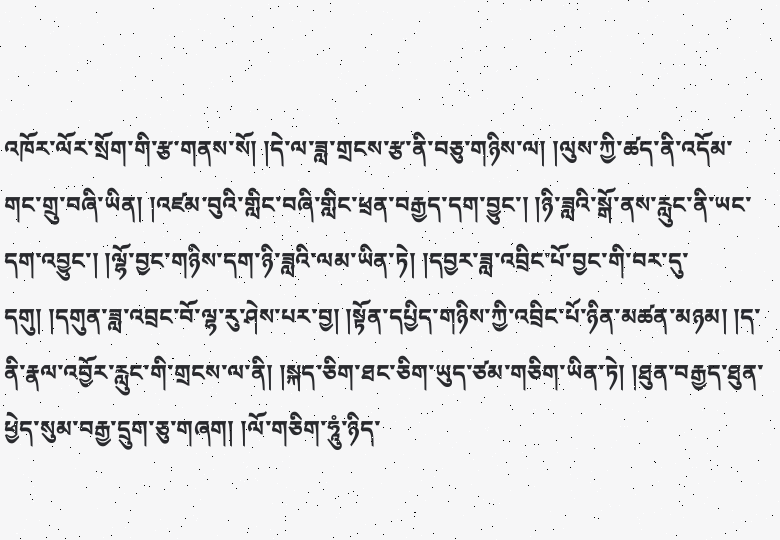འཁོར་ལོར་སྲོག་གི་རྩ་གནས་སོ། །དེ་ལ་ཟླ་གྲངས་རྩ་ནི་བཅུ་གཉིས་ལ། །ལུས་ཀྱི་ཚད་ནི་འདོམ་གང་གྲུ་བཞི་ཡིན། །འཛམ་བུའི་གླིང་བཞི་གླིང་ཕྲན་བརྒྱད་དག་བྱུང་། །ཉི་ཟླའི་སྒོ་ནས་རླུང་ནི་ཡང་དག་འབྱུང་། །ལྷོ་བྱང་གཉིས་དག་ཉི་ཟླའི་ལམ་ཡིན་ཏེ། །དབྱར་ཟླ་འབྲིང་པོ་བྱང་གི་བར་དུ་དགུ། །དགུན་ཟླ་འབྲང་བོ་ལྷ་རུ་ཤེས་པར་བྱ། །སྟོན་དཔྱིད་གཉིས་ཀྱི་འབྲིང་པོ་ཉིན་མཚན་མཉམ། །ད་ནི་རྣལ་འབྱོར་རླུང་གི་གྲངས་ལ་ནི། །སྐད་ཅིག་ཐང་ཅིག་ཡུད་ཙམ་གཅིག་ཡིན་ཏེ། །ཐུན་བརྒྱད་ཐུན་ཕྱེད་སུམ་བརྒྱ་དྲུག་ཅུ་གཞག། །ལོ་གཅིག་ཧཱུཾ་ཉིད་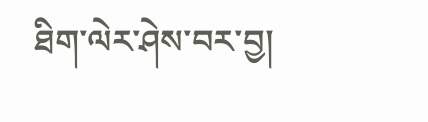ཐིག་ལེར་ཤེས་བར་བྱ།